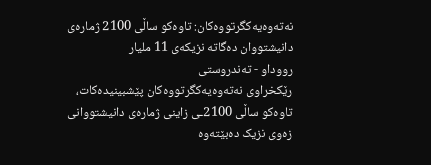نەتەوەیەکگرتووەکان: تاوەکو ساڵی 2100 ژمارەی دانیشتووان دەگاتە نزیکەی 11 ملیار
رووداو - تەندروستی
رێکخراوی نەتەوەیەکگرتووەکان پێشبینیدەکات، تاوەکو ساڵی 2100ـی زاینی ژمارەی دانیشتووانی زەوی نزیک دەبێتەوە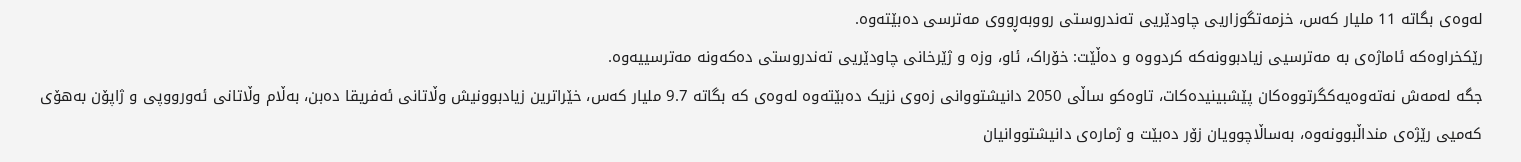لەوەی بگاتە 11 ملیار کەس، خزمەتگوزاریی چاودێریی تەندروستی رووبەڕووی مەترسی دەبێتەوە.
رێکخراوەکە ئاماژەی بە مەترسیی زیادبوونەکە کردووە و دەڵێت: خۆراک، ئاو، وزە و ژێرخانی چاودێریی تەندروستی دەکەونە مەترسییەوە.
جگە لەمەش نەتەوەیەکگرتووەکان پێشبینیدەکات، تاوەکو ساڵی 2050 دانیشتووانی زەوی نزیک دەبێتەوە لەوەی کە بگاتە 9.7 ملیار کەس، خێراترین زیادبوونیش وڵاتانی ئەفریقا دەبن، بەڵام وڵاتانی ئەورووپی و ژاپۆن بەهۆی کەمیی رێژەی منداڵبوونەوە، بەساڵاچوویان زۆر دەبێت و ژمارەی دانیشتووانیان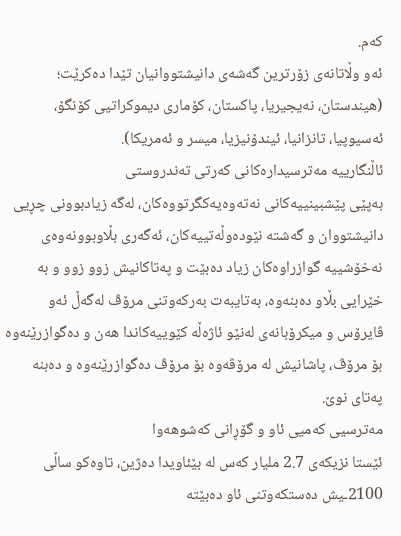کەم.
ئەو وڵاتانەی زۆرترین گەشەی دانیشتووانیان تێدا دەکرێت؛ (هیندستان، نەیجیریا، پاکستان، کۆماری دیموکراتیی کۆنگۆ، ئەسیوپیا، تانزانیا، ئیندۆنیزیا، میسر و ئەمریکا).
ئاڵنگارییە مەترسیدارەکانی کەرتی تەندروستی
بەپێی پێشبینییەکانی نەتەوەیەکگرتووەکان، لەگە زیادبوونی چڕیی دانیشتووان و گەشتە نێودەوڵەتییەکان، ئەگەری بڵاوبوونەوەی نەخۆشییە گوازراوەکان زیاد دەبێت و پەتاکانیش زوو زوو و بە خێرایی بڵاو دەبنەوە، بەتایبەت بەرکەوتنی مرۆڤ لەگەڵ ئەو ڤایرۆس و میکرۆبانەی لەنێو ئاژەڵە کێوییەکاندا هەن و دەگوازرێنەوە بۆ مرۆڤ، پاشانیش لە مرۆڤەوە بۆ مرۆڤ دەگوازرێنەوە و دەبنە پەتای نوێ.
مەترسیی کەمیی ئاو و گۆڕانی کەشوهەوا
ئێستا نزیکەی 2.7 ملیار کەس لە بێئاویدا دەژین، تاوەکو ساڵی 2100ـیش دەستکەوتنی ئاو دەبێتە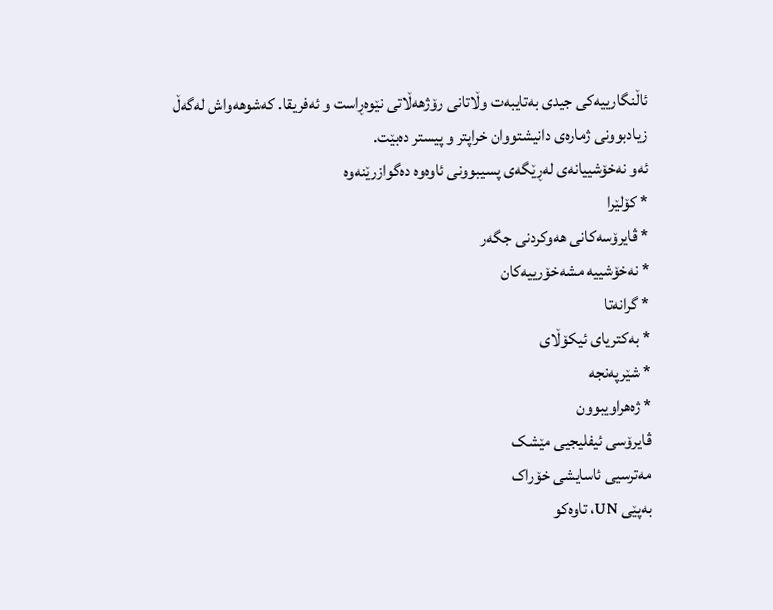ئاڵنگارییەکی جیدی بەتایبەت وڵاتانی رۆژهەڵاتی نێوەڕاست و ئەفریقا. کەشوهەواش لەگەڵ زیادبوونی ژمارەی دانیشتووان خراپتر و پیستر دەبێت.
ئەو نەخۆشییانەی لەڕێگەی پسیبوونی ئاوەوە دەگوازرێنەوە
* کۆلێرا
* ڤایرۆسەکانی هەوکردنی جگەر
* نەخۆشییە مشەخۆرییەکان
* گرانەتا
* بەکتریای ئیکۆڵای
* شێرپەنجە
* ژەهراویبوون
ڤایرۆسی ئیفلیجیی مێشک
مەترسیی ئاسایشی خۆراک
بەپێی UN، تاوەکو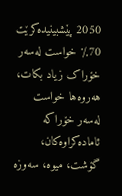2050 پێشبینیدەکرێت 70٪ خواست لەسەر خۆراک زیاد بکات، هەروەها خواست لەسەر خۆراکە ئامادەکراوەکان، گۆشت، میوە، سەوزە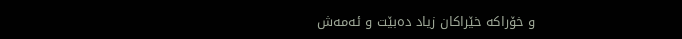و خۆراکە خێراکان زیاد دەبێت و ئەمەش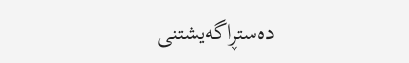دەستڕاگەیشتنی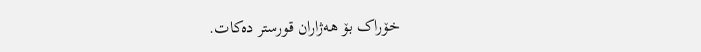خۆراک بۆ هەژاران قورستر دەکات.